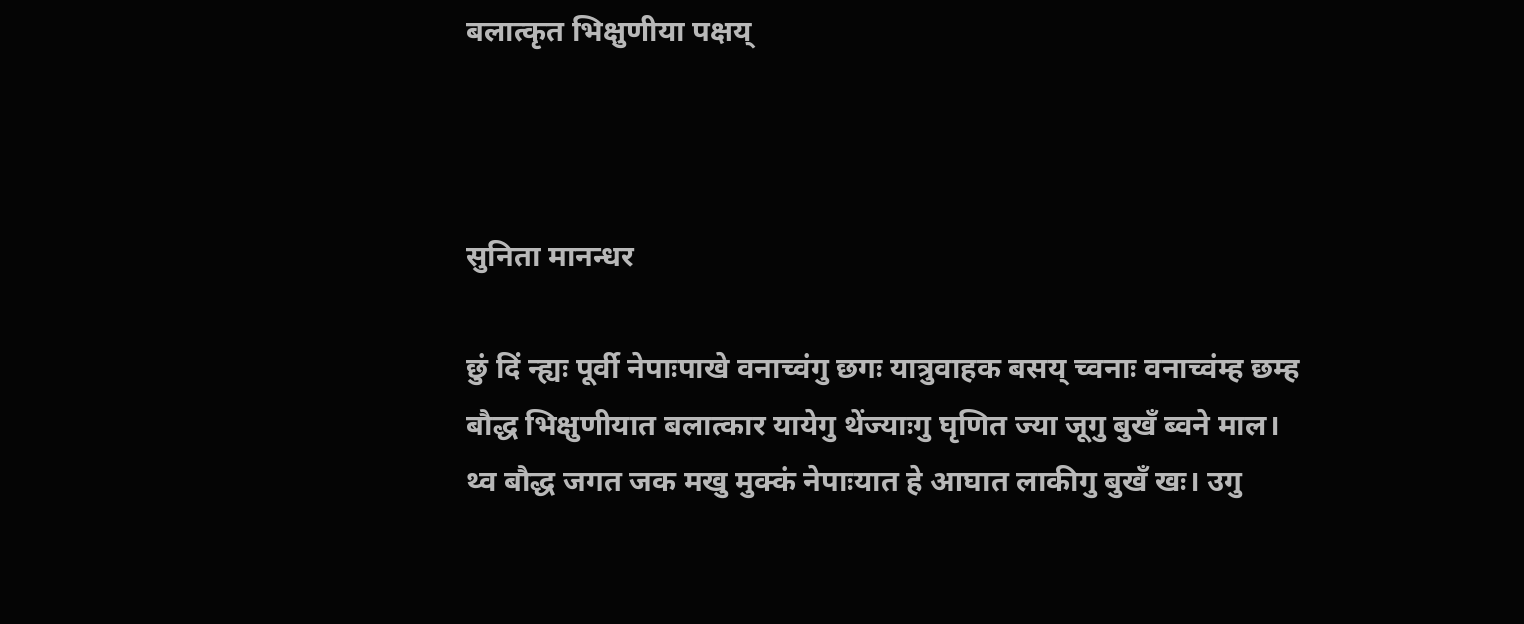बलात्कृत भिक्षुणीया पक्षय्



सुनिता मानन्धर

छुं दिं न्ह्यः पूर्वी नेपाःपाखे वनाच्वंगु छगः यात्रुवाहक बसय् च्वनाः वनाच्वंम्ह छम्ह बौद्ध भिक्षुणीयात बलात्कार यायेगु थेंज्याःगु घृणित ज्या जूगु बुखँ ब्वने माल। थ्व बौद्ध जगत जक मखु मुक्कं नेपाःयात हे आघात लाकीगु बुखँ खः। उगु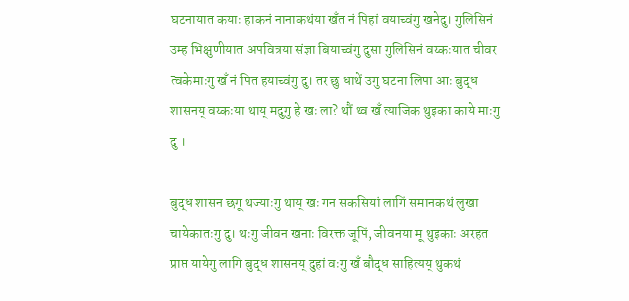घटनायात कयाः हाकनं नानाकथंया खँत नं पिहां वयाच्वंगु खनेदु। गुलिसिनं उम्ह भिक्षुणीयात अपवित्रया संज्ञा बियाच्वंगु दुसा गुलिसिनं वय्कःयात चीवर त्वकेमाःगु खँ नं पित हयाच्वंगु दु। तर छु धाथें उगु घटना लिपा आः बुद्ध शासनय् वय्कःया थाय् मदुगु हे खः ला? थौं थ्व खँ त्याजिक थुइका काये माःगु दु ।

बुद्ध शासन छगू थज्याःगु थाय् खः गन सकसियां लागिं समानकथं लुखा चायेकातःगु दु। थःगु जीवन खनाः विरक्त जूपिं, जीवनया मू थुइकाः अरहत प्राप्त यायेगु लागि बुद्ध शासनय् दुहां वःगु खँ बौद्ध साहित्यय् थुकथं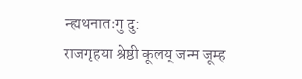न्ह्यथनातःगु दु:
राजगृहया श्रेष्ठी कूलय् जन्म जूम्ह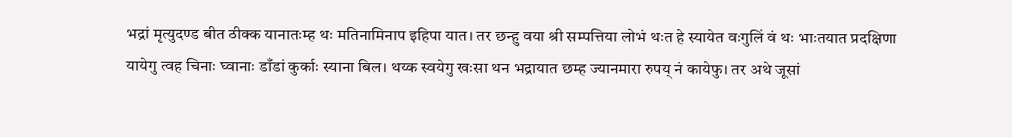भद्रां मृत्युदण्ड बीत ठीक्क यानातःम्ह थः मतिनामिनाप इहिपा यात। तर छन्हु वया श्री सम्पत्तिया लोभं थःत हे स्यायेत वःगुलिं वं थः भाःतयात प्रदक्षिणा यायेगु त्वह चिनाः घ्वानाः डाँडां कुर्काः स्याना बिल। थय्क स्वयेगु खःसा थन भद्रायात छम्ह ज्यानमारा रुपय् नं कायेफु। तर अथे जूसां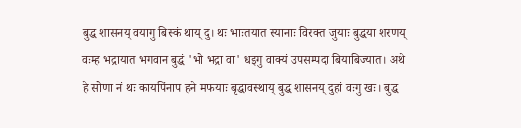बुद्ध शासनय् वयागु बिस्कं थाय् दु। थः भाःतयात स्यानाः विरक्त जुयाः बुद्धया शरणय् वःम्ह भद्रायात भगवान बुद्धं 'भो भद्रा वा' धइगु वाक्यं उपसम्पदा बियाबिज्यात। अथे हे सोणा नं थः कायपिंनाप हने मफयाः बृद्धावस्थाय् बुद्ध शासनय् दुहां वःगु खः। बुद्ध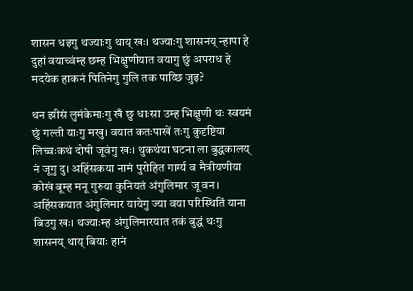शासन धइगु थज्याःगु थाय् खः। थज्याःगु शासनय् न्हापा हे दुहां वयाच्वंम्ह छम्ह भिक्षुणीयात वयागु छुं अपराध हे मदयेक हाकनं पितिनेगु गुलि तक पाय्छि जुइ?

थन झीसं लुमंकेमाःगु खँ छु धाःसा उम्ह भिक्षुणी थः स्वयमं छुं गल्ती याःगु मखु। वयात कतःपाखें तःगु कुदृष्टिया लिच्वःकथं दोषी जूवंगु खः। थुकथंया घटना ला बुद्धकालय् नं जूगु दु। अहिंसकया नामं पुरोहित गार्ग्य व मैत्रीयणीया कोखं बूम्ह मनू गुरुया कुनियतं अंगुलिमार जू वन। अहिंसकयात अंगुलिमार यायेगु ज्या वया परिस्थितिं याना बिउगु खः। थज्याःम्ह अंगुलिमारयात तकं बुद्धं थःगु शासनय् थाय् बियाः हानं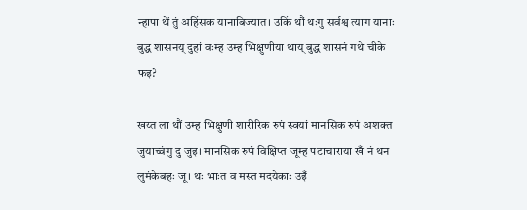न्हापा थें तुं अहिंसक यानाबिज्यात। उकिं थौं थःगु सर्वश्व त्याग यानाः बुद्ध शासनय् दुहां वःम्ह उम्ह भिक्षुणीया थाय् बुद्ध शासनं गथे चीके फइ?

खय्त ला थौं उम्ह भिक्षुणी शारीरिक रुपं स्वयां मानसिक रुपं अशक्त जुयाच्वंगु दु जुइ। मानसिक रुपं विक्षिप्त जूम्ह पटाचाराया खँ नं थन लुमंकेबहः जू। थः भाःत व मस्त मदयेकाः उइँ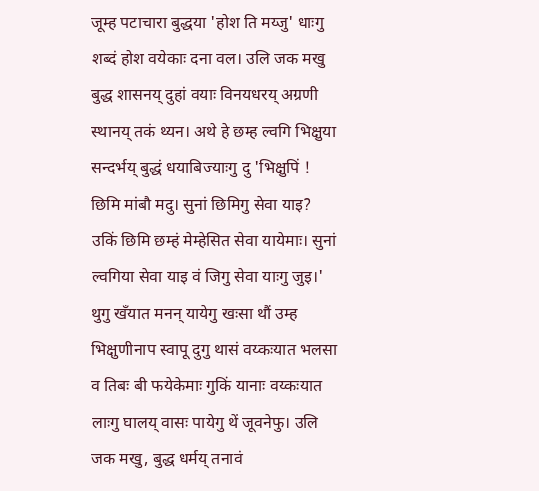जूम्ह पटाचारा बुद्धया 'होश ति मय्जु' धाःगु शब्दं होश वयेकाः दना वल। उलि जक मखु बुद्ध शासनय् दुहां वयाः विनयधरय् अग्रणी स्थानय् तकं थ्यन। अथे हे छम्ह ल्वगि भिक्षुया सन्दर्भय् बुद्धं धयाबिज्याःगु दु 'भिक्षुपिं ! छिमि मांबौ मदु। सुनां छिमिगु सेवा याइ? उकिं छिमि छम्हं मेम्हेसित सेवा यायेमाः। सुनां ल्वगिया सेवा याइ वं जिगु सेवा याःगु जुइ।' थुगु खँयात मनन् यायेगु खःसा थौं उम्ह भिक्षुणीनाप स्वापू दुगु थासं वय्कःयात भलसा व तिबः बी फयेकेमाः गुकिं यानाः वय्कःयात लाःगु घालय् वासः पायेगु थें जूवनेफु। उलि जक मखु, बुद्ध धर्मय् तनावं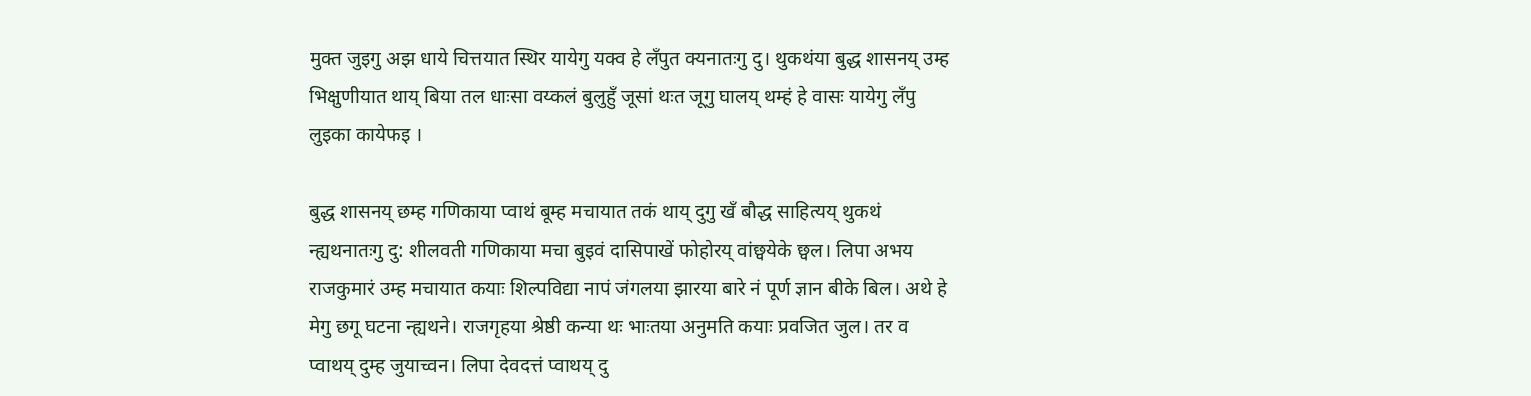मुक्त जुइगु अझ धाये चित्तयात स्थिर यायेगु यक्व हे लँपुत क्यनातःगु दु। थुकथंया बुद्ध शासनय् उम्ह भिक्षुणीयात थाय् बिया तल धाःसा वय्कलं बुलुहुँ जूसां थःत जूगु घालय् थम्हं हे वासः यायेगु लँपु लुइका कायेफइ ।

बुद्ध शासनय् छम्ह गणिकाया प्वाथं बूम्ह मचायात तकं थाय् दुगु खँ बौद्ध साहित्यय् थुकथं न्ह्यथनातःगु दु: शीलवती गणिकाया मचा बुइवं दासिपाखें फोहोरय् वांछ्वयेके छ्वल। लिपा अभय राजकुमारं उम्ह मचायात कयाः शिल्पविद्या नापं जंगलया झारया बारे नं पूर्ण ज्ञान बीके बिल। अथे हे मेगु छगू घटना न्ह्यथने। राजगृहया श्रेष्ठी कन्या थः भाःतया अनुमति कयाः प्रवजित जुल। तर व प्वाथय् दुम्ह जुयाच्वन। लिपा देवदत्तं प्वाथय् दु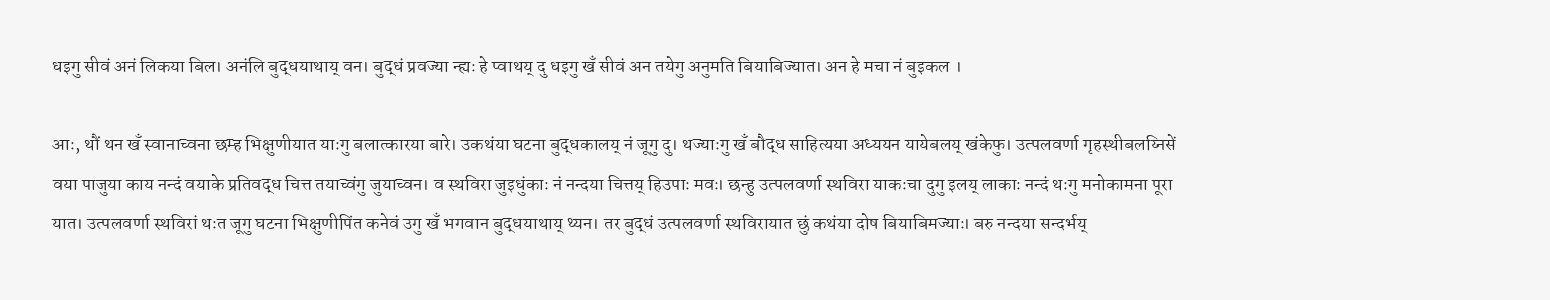धइगु सीवं अनं लिकया बिल। अनंलि बुद्धयाथाय् वन। बुद्धं प्रवज्या न्ह्यः हे प्वाथय् दु धइगु खँ सीवं अन तयेगु अनुमति बियाबिज्यात। अन हे मचा नं बुइकल ।

आः, थौं थन खँ स्वानाच्वना छम्ह भिक्षुणीयात याःगु बलात्कारया बारे। उकथंया घटना बुद्धकालय् नं जूगु दु। थज्याःगु खँ बौद्ध साहित्यया अध्ययन यायेबलय् खंकेफु। उत्पलवर्णा गृहस्थीबलय्निसें वया पाजुया काय नन्दं वयाके प्रतिवद्ध चित्त तयाच्वंगु जुयाच्वन। व स्थविरा जुइधुंकाः नं नन्दया चित्तय् हिउपाः मवः। छन्हु उत्पलवर्णा स्थविरा याकःचा दुगु इलय् लाकाः नन्दं थःगु मनोकामना पूरा यात। उत्पलवर्णा स्थविरां थःत जूगु घटना भिक्षुणीपिंत कनेवं उगु खँ भगवान बुद्धयाथाय् थ्यन। तर बुद्धं उत्पलवर्णा स्थविरायात छुं कथंया दोष बियाबिमज्याः। बरु नन्दया सन्दर्भय्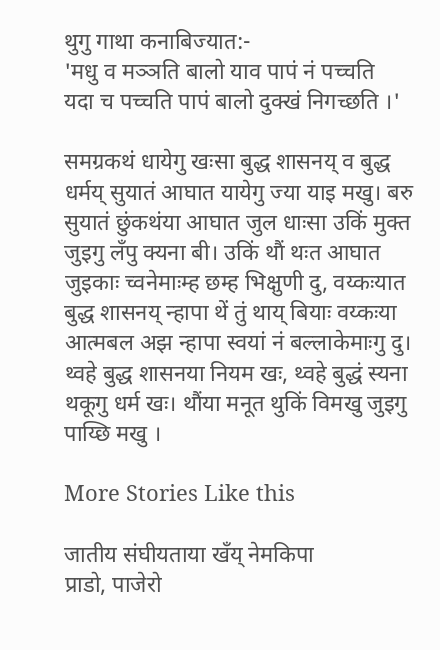थुगु गाथा कनाबिज्यात:-
'मधु व मञ्ञति बालो याव पापं नं पच्चति
यदा च पच्चति पापं बालो दुक्खं निगच्छति ।'

समग्रकथं धायेगु खःसा बुद्ध शासनय् व बुद्ध धर्मय् सुयातं आघात यायेगु ज्या याइ मखु। बरु सुयातं छुंकथंया आघात जुल धाःसा उकिं मुक्त जुइगु लँपु क्यना बी। उकिं थौं थःत आघात जुइकाः च्वनेमाःम्ह छम्ह भिक्षुणी दु, वय्कःयात बुद्ध शासनय् न्हापा थें तुं थाय् बियाः वय्कःया आत्मबल अझ न्हापा स्वयां नं बल्लाकेमाःगु दु। थ्वहे बुद्ध शासनया नियम खः, थ्वहे बुद्धं स्यना थकूगु धर्म खः। थौंया मनूत थुकिं विमखु जुइगु पाय्छि मखु ।

More Stories Like this

जातीय संघीयताया खँय् नेमकिपा
प्राडो, पाजेरो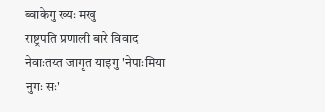ब्वाकेगु ख्यः मखु
राष्ट्रपति प्रणाली बारे विवाद
नेवाःतय्त जागृत याइगु 'नेपाःमिया नुगः सः'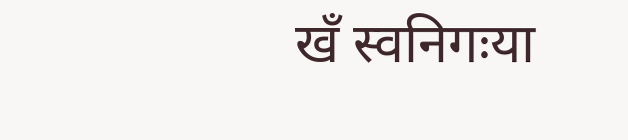खँ स्वनिगःया